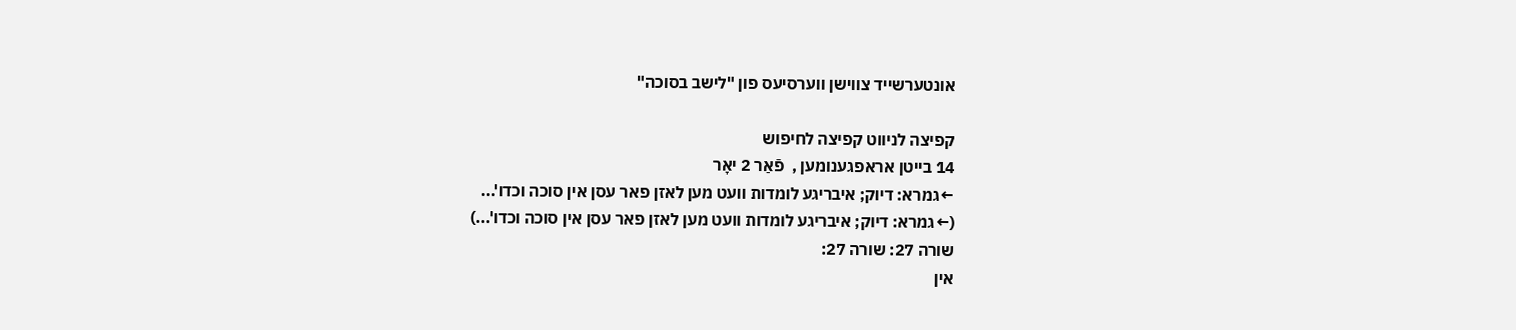אונטערשייד צווישן ווערסיעס פון "לישב בסוכה"

קפיצה לניווט קפיצה לחיפוש
14 בייטן אראפגענומען ,  פֿאַר 2 יאָר
←גמרא: דיוק; איבריגע לומדות וועט מען לאזן פאר עסן אין סוכה וכדו'...
(←גמרא: דיוק; איבריגע לומדות וועט מען לאזן פאר עסן אין סוכה וכדו'...)
שורה 27: שורה 27:
אין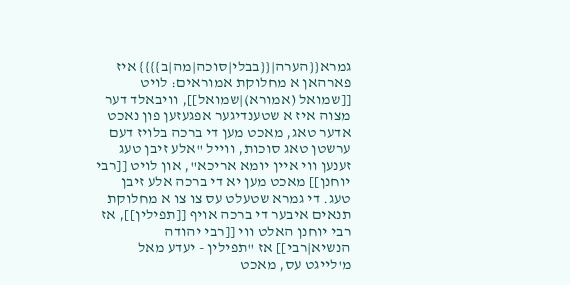גמרא{{הערה|{{בבלי|סוכה|מה|ב}}}} איז פארהאן א מחלוקת אמוראים: לויט [[שמואל (אמורא)|שמואל]], וויבאלד דער מצוה איז א שטענדיגער אפגעזען פון נאכט אדער טאג, מאכט מען די ברכה בלויז דעם ערשטן טאג סוכות, ווייל "אלע זיבן טעג זענען ווי איין יומא אריכא", און לויט [[רבי יוחנן]] מאכט מען יא די ברכה אלע זיבן טעג. די גמרא שטעלט עס צו צו א מחלוקת תנאים איבער די ברכה אויף [[תפילין]], אז רבי יוחנן האלט ווי [[רבי יהודה הנשיא|רבי]] אז "תפילין - יעדע מאל מ'לייגט עס, מאכט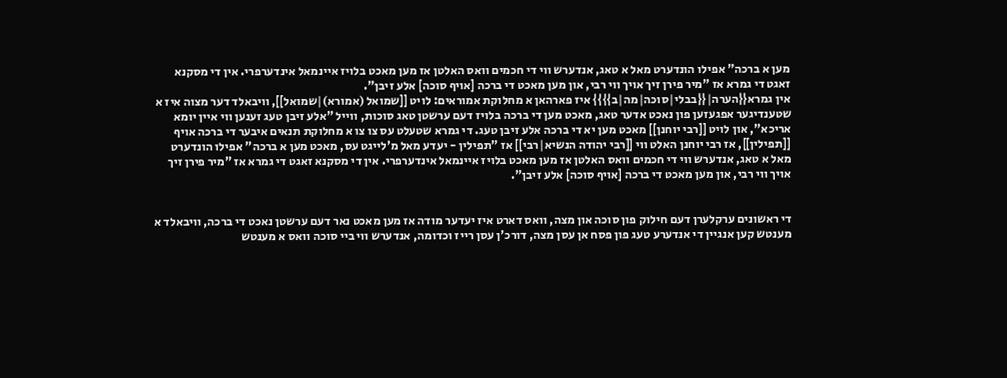מען א ברכה" אפילו הונדערט מאל א טאג, אנדערש ווי די חכמים וואס האלטן אז מען מאכט בלויז איינמאל אינדערפרי. אין די מסקנא זאגט די גמרא אז "מיר פירן זיך אויך ווי רבי, און מען מאכט די ברכה [אויף סוכה] אלע זיבן".
אין גמרא{{הערה|{{בבלי|סוכה|מה|ב}}}} איז פארהאן א מחלוקת אמוראים: לויט [[שמואל (אמורא)|שמואל]], וויבאלד דער מצוה איז א שטענדיגער אפגעזען פון נאכט אדער טאג, מאכט מען די ברכה בלויז דעם ערשטן טאג סוכות, ווייל "אלע זיבן טעג זענען ווי איין יומא אריכא", און לויט [[רבי יוחנן]] מאכט מען יא די ברכה אלע זיבן טעג. די גמרא שטעלט עס צו צו א מחלוקת תנאים איבער די ברכה אויף [[תפילין]], אז רבי יוחנן האלט ווי [[רבי יהודה הנשיא|רבי]] אז "תפילין - יעדע מאל מ'לייגט עס, מאכט מען א ברכה" אפילו הונדערט מאל א טאג, אנדערש ווי די חכמים וואס האלטן אז מען מאכט בלויז איינמאל אינדערפרי. אין די מסקנא זאגט די גמרא אז "מיר פירן זיך אויך ווי רבי, און מען מאכט די ברכה [אויף סוכה] אלע זיבן".


די ראשונים ערקלערן דעם חילוק פון סוכה און מצה, וואס דארט איז יעדער מודה אז מען מאכט נאר דעם ערשטן נאכט די ברכה, וויבאלד א מענטש קען אנגיין די אנדערע טעג פון פסח אן עסן מצה, דורכ'ן עסן רייז וכדומה, אנדערש ווי ביי סוכה וואס א מענטש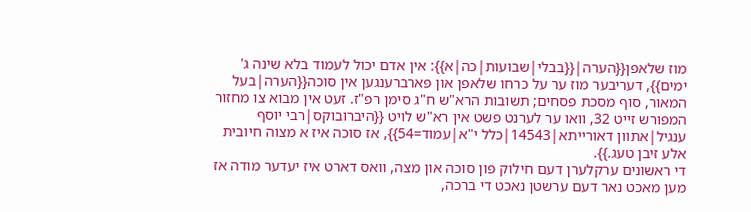מוז שלאפן{{הערה|{{בבלי|שבועות|כה|א}}: אין אדם יכול לעמוד בלא שינה ג' ימים}}, דעריבער מוז ער על כרחו שלאפן און פארברענגען אין סוכה{{הערה|בעל המאור, סוף מסכת פסחים; תשובות הרא"ש ח"ג סימן רפ"ז. זעט אין מבוא צו מחזור המפורש זייט 32, וואו ער לערנט פשט אין רא"ש לויט {{היברובוקס|רבי יוסף ענגיל|אתוון דאורייתא|14543|כלל י"א|עמוד=54}}, אז סוכה איז א מצוה חיובית אלע זיבן טעג.}}.
די ראשונים ערקלערן דעם חילוק פון סוכה און מצה, וואס דארט איז יעדער מודה אז מען מאכט נאר דעם ערשטן נאכט די ברכה,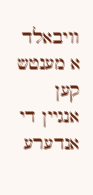וויבאלד א מענטש קען אנגיין די אנדערע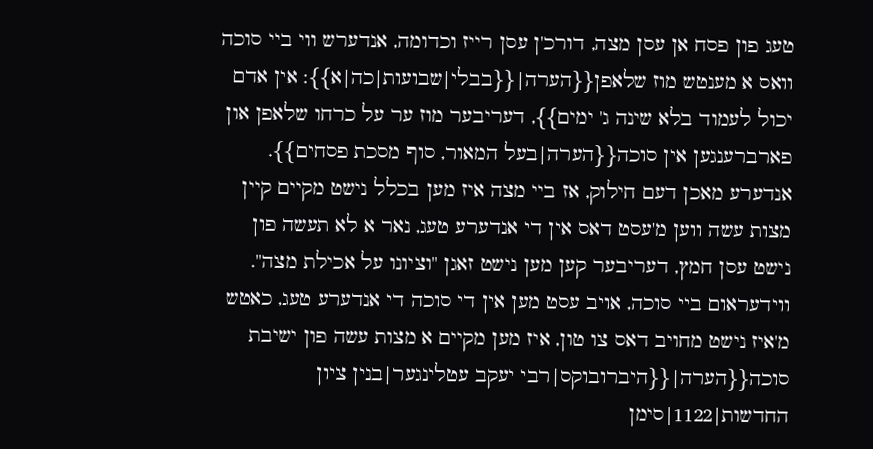טעג פון פסח אן עסן מצה, דורכ'ן עסן רייז וכדומה, אנדערש ווי ביי סוכה וואס א מענטש מוז שלאפן{{הערה|{{בבלי|שבועות|כה|א}}: אין אדם יכול לעמוד בלא שינה ג' ימים}}, דעריבער מוז ער על כרחו שלאפן און פארברענגען אין סוכה{{הערה|בעל המאור, סוף מסכת פסחים}}.
אנדערע מאכן דעם חילוק, אז ביי מצה איז מען בכלל נישט מקיים קיין מצות עשה ווען מ'עסט דאס אין די אנדערע טעג, נאר א לא תעשה פון נישט עסן חמץ, דעריבער קען מען נישט זאגן "וציונו על אכילת מצה". ווידעראום ביי סוכה, אויב עסט מען אין די סוכה די אנדערע טעג, כאטש מ'איז נישט מחויב דאס צו טון, איז מען מקיים א מצות עשה פון ישיבת סוכה{{הערה|{{היברובוקס|רבי יעקב עטלינגער|בנין ציון החדשות|1122|סימן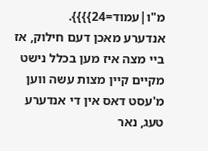מ"ו|עמוד=24}}}}.
אנדערע מאכן דעם חילוק, אז ביי מצה איז מען בכלל נישט מקיים קיין מצות עשה ווען מ'עסט דאס אין די אנדערע טעג, נאר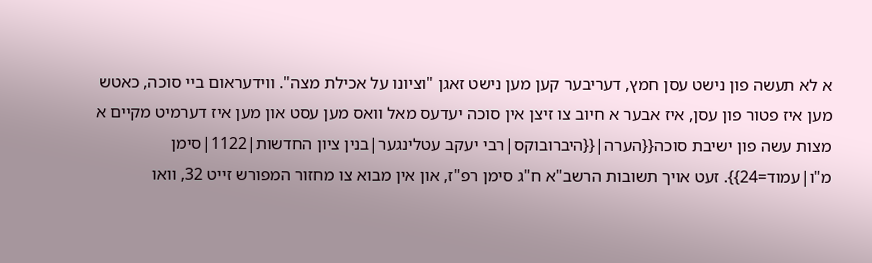א לא תעשה פון נישט עסן חמץ, דעריבער קען מען נישט זאגן "וציונו על אכילת מצה". ווידעראום ביי סוכה, כאטש מען איז פטור פון עסן, איז אבער א חיוב צו זיצן אין סוכה יעדעס מאל וואס מען עסט און מען איז דערמיט מקיים א מצות עשה פון ישיבת סוכה{{הערה|{{היברובוקס|רבי יעקב עטלינגער|בנין ציון החדשות|1122|סימן מ"ו|עמוד=24}}. זעט אויך תשובות הרשב"א ח"ג סימן רפ"ז, און אין מבוא צו מחזור המפורש זייט 32, וואו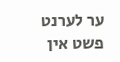ער לערנט פשט אין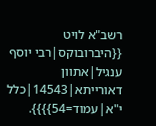רשב"א לויט {{היברובוקס|רבי יוסף ענגיל|אתוון דאורייתא|14543|כלל י"א|עמוד=54}}}}.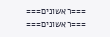===ראשונים===
===ראשונים===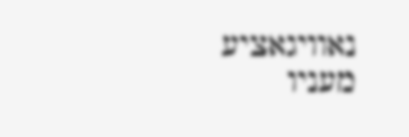נאוויגאציע מעניו